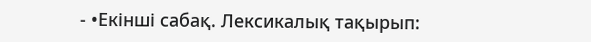- •Екінші сабақ. Лексикалық тақырып: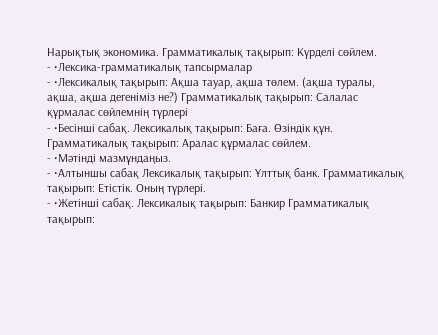Нарықтық экономика. Грамматикалық тақырып: Күрделі сөйлем.
- •Лексика-грамматикалық тапсырмалар
- •Лексикалық тақырып: Ақша тауар, ақша төлем. (ақша туралы, ақша, ақша дегеніміз не?) Грамматикалық тақырып: Салалас құрмалас сөйлемнің түрлері
- •Бесінші сабақ. Лексикалық тақырып: Баға. Өзіндік құн. Грамматикалық тақырып: Аралас құрмалас сөйлем.
- •Мәтінді мазмұндаңыз.
- •Алтыншы сабақ Лексикалық тақырып: Ұлттық банк. Грамматикалық тақырып: Етістік. Оның түрлері.
- •Жетінші сабақ. Лексикалық тақырып: Банкир Грамматикалық тақырып: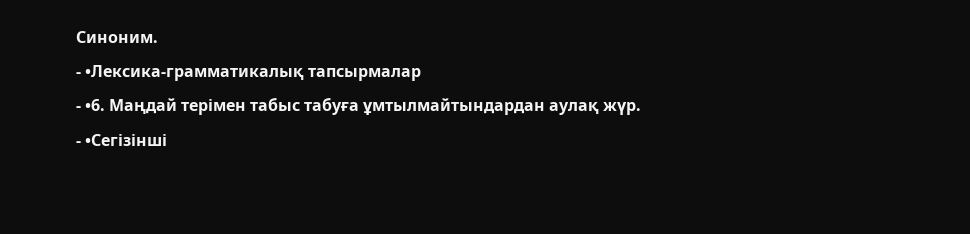Синоним.
- •Лексика-грамматикалық тапсырмалар
- •6. Маңдай терімен табыс табуға ұмтылмайтындардан аулақ жүр.
- •Сегізінші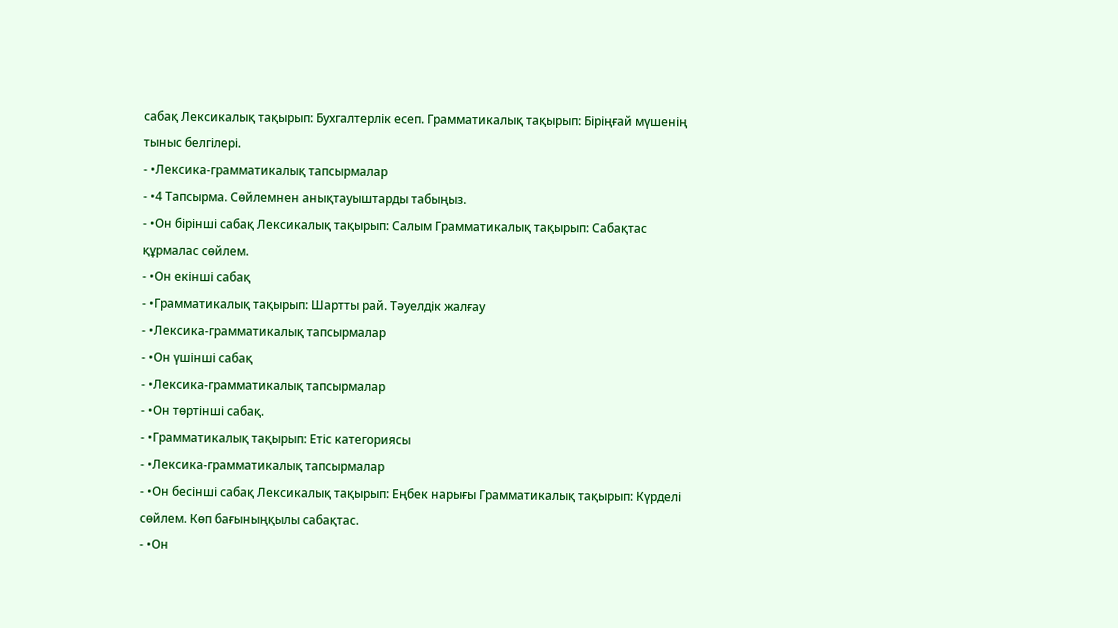сабақ Лексикалық тақырып: Бухгалтерлік есеп. Грамматикалық тақырып: Біріңғай мүшенің тыныс белгілері.
- •Лексика-грамматикалық тапсырмалар
- •4 Тапсырма. Сөйлемнен анықтауыштарды табыңыз.
- •Он бірінші сабақ Лексикалық тақырып: Салым Грамматикалық тақырып: Сабақтас құрмалас сөйлем.
- •Он екінші сабақ
- •Грамматикалық тақырып: Шартты рай. Тәуелдік жалғау
- •Лексика-грамматикалық тапсырмалар
- •Он үшінші сабақ
- •Лексика-грамматикалық тапсырмалар
- •Он төртінші сабақ.
- •Грамматикалық тақырып: Етіс категориясы
- •Лексика-грамматикалық тапсырмалар
- •Он бесінші сабақ Лексикалық тақырып: Еңбек нарығы Грамматикалық тақырып: Күрделі сөйлем. Көп бағыныңқылы сабақтас.
- •Он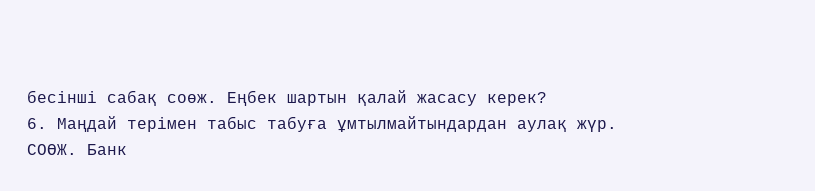бесінші сабақ соөж. Еңбек шартын қалай жасасу керек?
6. Маңдай терімен табыс табуға ұмтылмайтындардан аулақ жүр.
СОӨЖ. Банк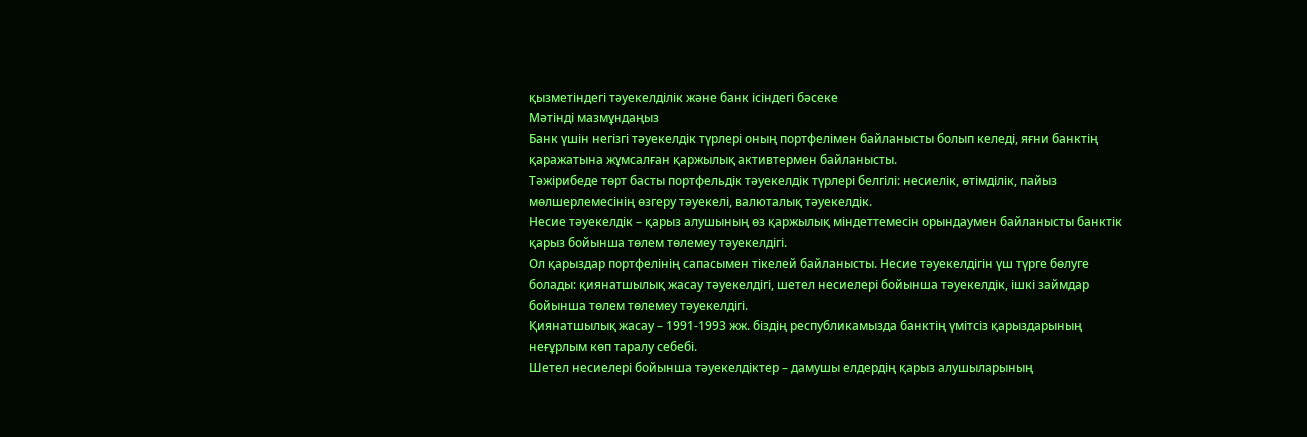қызметіндегі тәуекелділік және банк ісіндегі бәсеке
Мәтінді мазмұндаңыз
Банк үшін негізгі тәуекелдік түрлері оның портфелімен байланысты болып келеді, яғни банктің қаражатына жұмсалған қаржылық активтермен байланысты.
Тәжірибеде төрт басты портфельдік тәуекелдік түрлері белгілі: несиелік, өтімділік, пайыз мөлшерлемесінің өзгеру тәуекелі, валюталық тәуекелдік.
Несие тәуекелдік – қарыз алушының өз қаржылық міндеттемесін орындаумен байланысты банктік қарыз бойынша төлем төлемеу тәуекелдігі.
Ол қарыздар портфелінің сапасымен тікелей байланысты. Несие тәуекелдігін үш түрге бөлуге болады: қиянатшылық жасау тәуекелдігі, шетел несиелері бойынша тәуекелдік, ішкі займдар бойынша төлем төлемеу тәуекелдігі.
Қиянатшылық жасау – 1991-1993 жж. біздің республикамызда банктің үмітсіз қарыздарының неғұрлым көп таралу себебі.
Шетел несиелері бойынша тәуекелдіктер – дамушы елдердің қарыз алушыларының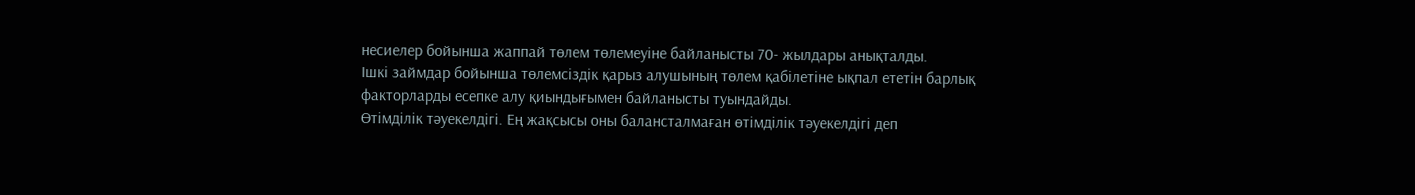несиелер бойынша жаппай төлем төлемеуіне байланысты 70- жылдары анықталды.
Ішкі займдар бойынша төлемсіздік қарыз алушының төлем қабілетіне ықпал ететін барлық факторларды есепке алу қиындығымен байланысты туындайды.
Өтімділік тәуекелдігі. Ең жақсысы оны балансталмаған өтімділік тәуекелдігі деп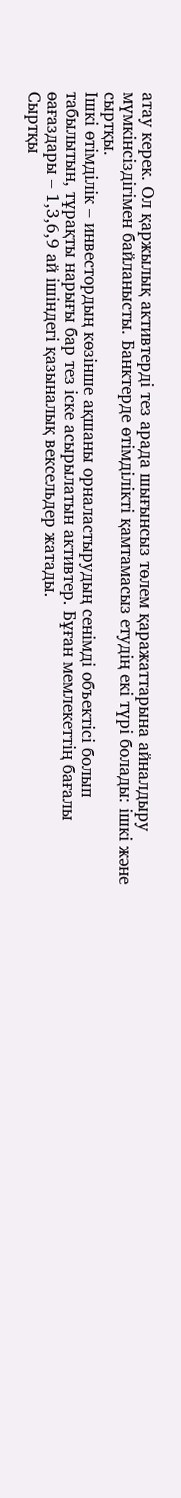атау керек. Ол қаржылық активтерді тез арада шығынсыз төлем қаражаттарына айналдыру мүмкінсіздігімен байланысты. Банктерде өтімділікті қамтамасыз етудің екі түрі болады: ішкі және сыртқы.
Ішкі өтімділік – инвестордың көзінше ақшаны орналастырудың сенімді объектісі болып табылытын, тұрақты нарығы бар тез іске асырылатын активтер. Бұған мемлекеттің бағалы өағаздары – 1,3,6,9 ай ішіндегі қазыналық вексельдер жатады.
Сыртқы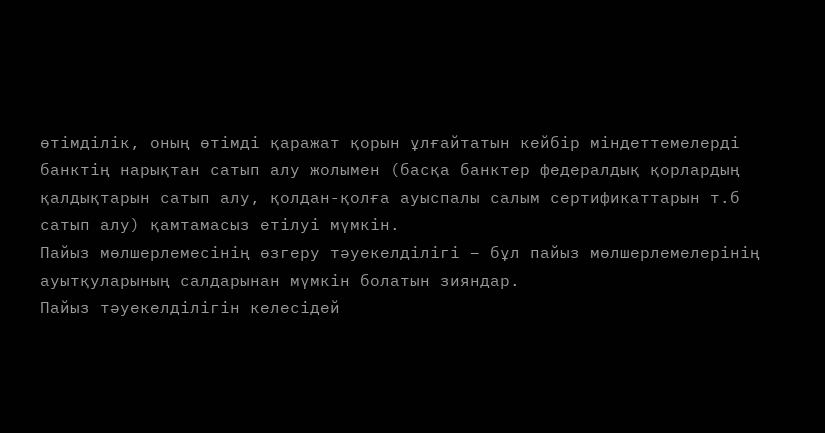өтімділік, оның өтімді қаражат қорын ұлғайтатын кейбір міндеттемелерді банктің нарықтан сатып алу жолымен (басқа банктер федералдық қорлардың қалдықтарын сатып алу, қолдан-қолға ауыспалы салым сертификаттарын т.б сатып алу) қамтамасыз етілуі мүмкін.
Пайыз мөлшерлемесінің өзгеру тәуекелділігі – бұл пайыз мөлшерлемелерінің ауытқуларының салдарынан мүмкін болатын зияндар.
Пайыз тәуекелділігін келесідей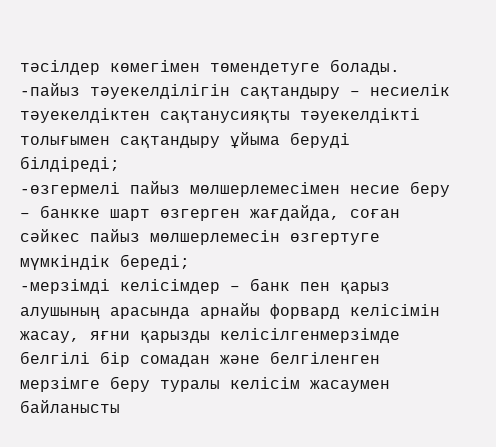тәсілдер көмегімен төмендетуге болады.
-пайыз тәуекелділігін сақтандыру – несиелік тәуекелдіктен сақтанусияқты тәуекелдікті толығымен сақтандыру ұйыма беруді білдіреді;
-өзгермелі пайыз мөлшерлемесімен несие беру – банкке шарт өзгерген жағдайда, соған сәйкес пайыз мөлшерлемесін өзгертуге мүмкіндік береді;
-мерзімді келісімдер – банк пен қарыз алушының арасында арнайы форвард келісімін жасау, яғни қарызды келісілгенмерзімде белгілі бір сомадан және белгіленген мерзімге беру туралы келісім жасаумен байланысты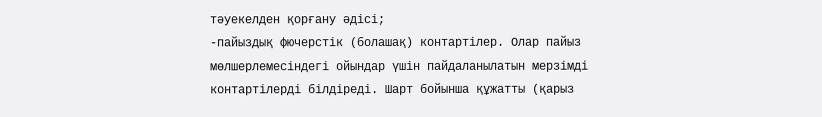тәуекелден қорғану әдісі;
-пайыздық фючерстік (болашақ) контартілер. Олар пайыз мөлшерлемесіндегі ойындар үшін пайдаланылатын мерзімді контартілерді білдіреді. Шарт бойынша құжатты (қарыз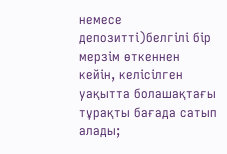немесе депозитті)белгілі бір мерзім өткеннен кейін, келісілген уақытта болашақтағы тұрақты бағада сатып алады;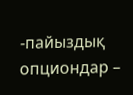-пайыздық опциондар –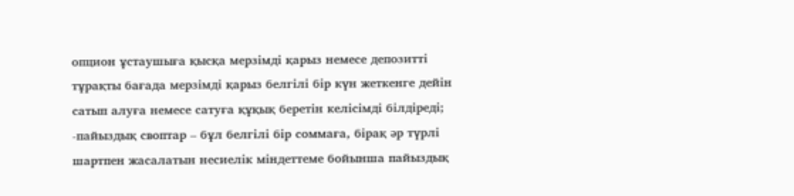опцион ұстаушыға қысқа мерзімді қарыз немесе депозитті тұрақты бағада мерзімді қарыз белгілі бір күн жеткенге дейін сатып алуға немесе сатуға құқық беретін келісімді білдіреді;
-пайыздық своптар – бұл белгілі бір соммаға, бірақ әр түрлі шартпен жасалатын несиелік міндеттеме бойынша пайыздық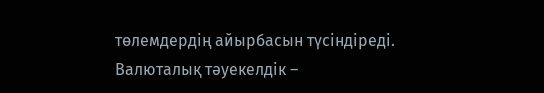төлемдердің айырбасын түсіндіреді.
Валюталық тәуекелдік –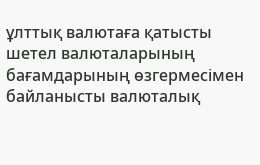ұлттық валютаға қатысты шетел валюталарының бағамдарының өзгермесімен байланысты валюталық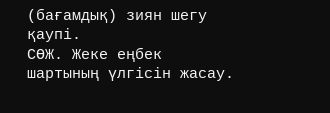(бағамдық) зиян шегу қаупі.
СӨЖ. Жеке еңбек шартының үлгісін жасау.